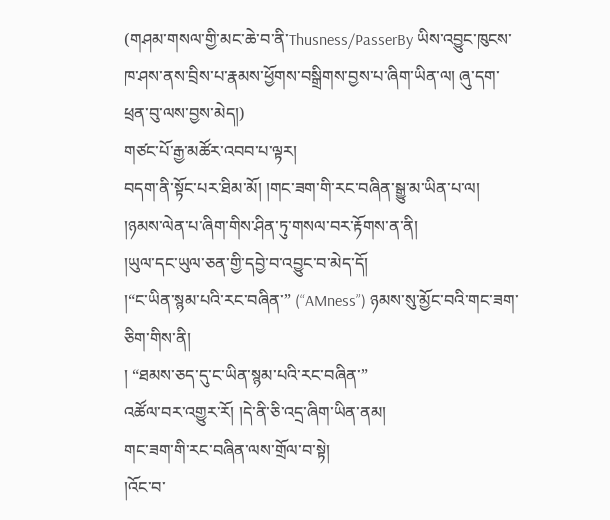(གཤམ་གསལ་གྱི་མང་ཆེ་བ་ནི་Thusness/PasserBy ཡིས་འབྱུང་ཁུངས་ཁ་ཤས་ནས་བྲིས་པ་རྣམས་ཕྱོགས་བསྒྲིགས་བྱས་པ་ཞིག་ཡིན་ལ། ཞུ་དག་ཕྲན་བུ་ལས་བྱས་མེད།)
གཙང་པོ་རྒྱ་མཚོར་འབབ་པ་ལྟར།
བདག་ནི་སྟོང་པར་ཐིམ་མོ། །གང་ཟག་གི་རང་བཞིན་སྒྱུ་མ་ཡིན་པ་ལ།
།ཉམས་ལེན་པ་ཞིག་གིས་ཤིན་ཏུ་གསལ་བར་རྟོགས་ན་ནི།
།ཡུལ་དང་ཡུལ་ཅན་གྱི་དབྱེ་བ་འབྱུང་བ་མེད་དོ།
།“ང་ཡིན་སྙམ་པའི་རང་བཞིན་” (“AMness”) ཉམས་སུ་མྱོང་བའི་གང་ཟག་ཅིག་གིས་ནི།
། “ཐམས་ཅད་དུ་ང་ཡིན་སྙམ་པའི་རང་བཞིན་”
འཚོལ་བར་འགྱུར་རོ། །དེ་ནི་ཅི་འདྲ་ཞིག་ཡིན་ནམ།
གང་ཟག་གི་རང་བཞིན་ལས་གྲོལ་བ་སྟེ།
།འོང་བ་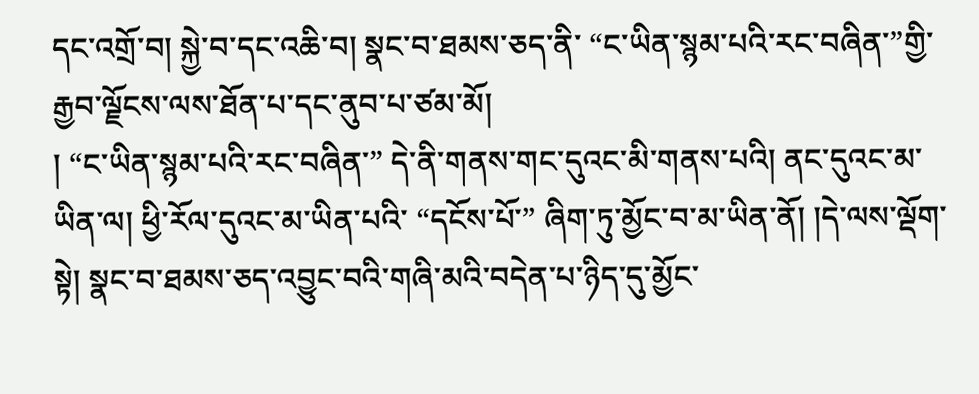དང་འགྲོ་བ། སྐྱེ་བ་དང་འཆི་བ། སྣང་བ་ཐམས་ཅད་ནི་ “ང་ཡིན་སྙམ་པའི་རང་བཞིན་”གྱི་རྒྱབ་ལྗོངས་ལས་ཐོན་པ་དང་ནུབ་པ་ཙམ་མོ།
། “ང་ཡིན་སྙམ་པའི་རང་བཞིན་” དེ་ནི་གནས་གང་དུའང་མི་གནས་པའི། ནང་དུའང་མ་ཡིན་ལ། ཕྱི་རོལ་དུའང་མ་ཡིན་པའི་ “དངོས་པོ་” ཞིག་ཏུ་མྱོང་བ་མ་ཡིན་ནོ། །དེ་ལས་ལྡོག་སྟེ། སྣང་བ་ཐམས་ཅད་འབྱུང་བའི་གཞི་མའི་བདེན་པ་ཉིད་དུ་མྱོང་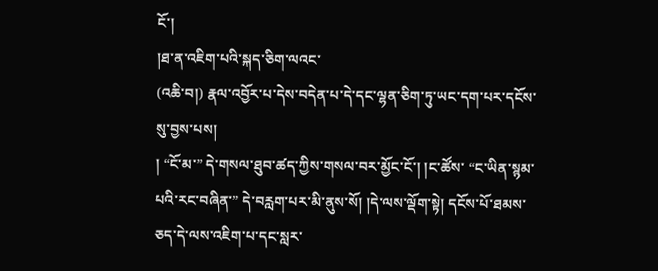ངོ་།
།ཐ་ན་འཇིག་པའི་སྐད་ཅིག་ལའང་
(འཆི་བ།) རྣལ་འབྱོར་པ་དེས་བདེན་པ་དེ་དང་ལྷན་ཅིག་ཏུ་ཡང་དག་པར་དངོས་སུ་བྱས་པས།
། “ངོ་མ་” དེ་གསལ་ཐུབ་ཚད་ཀྱིས་གསལ་བར་མྱོང་ངོ་། །ང་ཚོས་ “ང་ཡིན་སྙམ་པའི་རང་བཞིན་” དེ་བརླག་པར་མི་ནུས་སོ། །དེ་ལས་ལྡོག་སྟེ། དངོས་པོ་ཐམས་ཅད་དེ་ལས་འཇིག་པ་དང་སླར་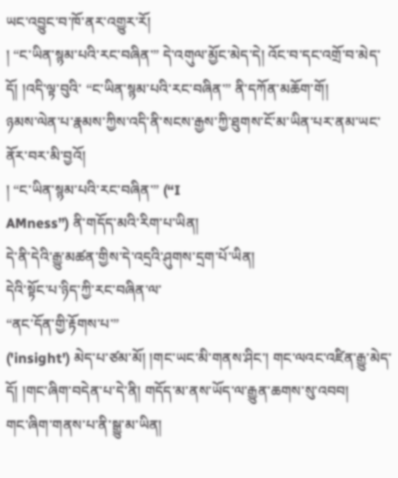ཡང་འབྱུང་བ་ཁོ་ནར་འགྱུར་རོ།
། “ང་ཡིན་སྙམ་པའི་རང་བཞིན་” དེ་འགུལ་མྱོང་མེད་དེ། འོང་བ་དང་འགྲོ་བ་མེད་དོ། །འདི་ལྟ་བུའི་ “ང་ཡིན་སྙམ་པའི་རང་བཞིན་” ནི་དཀོན་མཆོག་གོ།
ཉམས་ལེན་པ་རྣམས་ཀྱིས་འདི་ནི་སངས་རྒྱས་ཀྱི་ཐུགས་ངོ་མ་ཡིན་པར་ནམ་ཡང་ནོར་བར་མི་བྱའོ།
། “ང་ཡིན་སྙམ་པའི་རང་བཞིན་” (“I
AMness”) ནི་གདོད་མའི་རིག་པ་ཡིན།
དེ་ནི་དེའི་རྒྱུ་མཚན་གྱིས་དེ་འདྲའི་ཤུགས་དྲག་པོ་ཡིན།
དེའི་སྟོང་པ་ཉིད་ཀྱི་རང་བཞིན་ལ་
“ནང་དོན་གྱི་རྟོགས་པ་”
('insight') མེད་པ་ཙམ་མོ། །གང་ཡང་མི་གནས་ཤིང་། གང་ལའང་འཛིན་རྒྱུ་མེད་དོ། །གང་ཞིག་བདེན་པ་དེ་ནི། གདོད་མ་ནས་ཡོད་ལ་རྒྱུན་ཆགས་སུ་འབབ།
གང་ཞིག་གནས་པ་ནི་སྒྱུ་མ་ཡིན།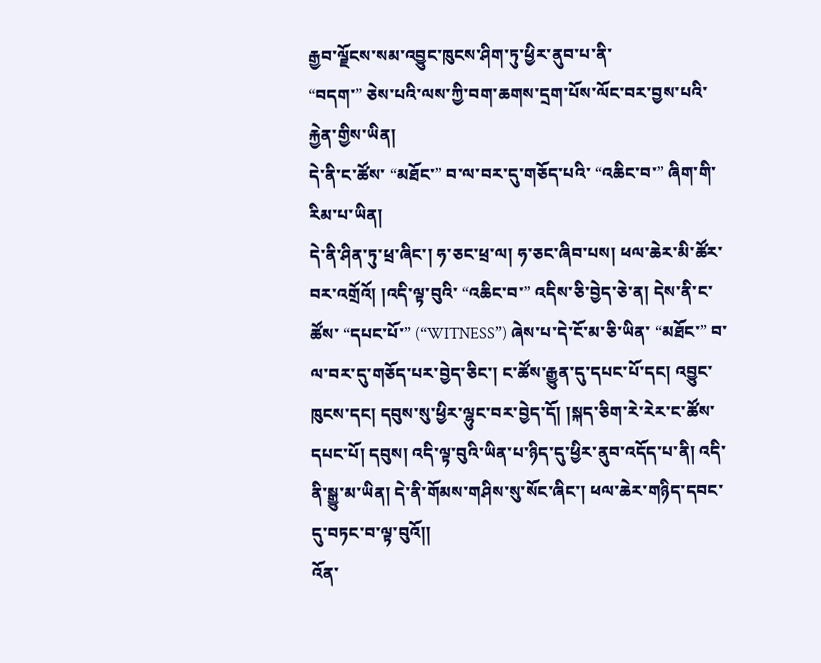རྒྱབ་ལྗོངས་སམ་འབྱུང་ཁུངས་ཤིག་ཏུ་ཕྱིར་ནུབ་པ་ནི་
“བདག་” ཅེས་པའི་ལས་ཀྱི་བག་ཆགས་དྲག་པོས་ལོང་བར་བྱས་པའི་རྐྱེན་གྱིས་ཡིན།
དེ་ནི་ང་ཚོས་ “མཐོང་” བ་ལ་བར་དུ་གཅོད་པའི་ “འཆིང་བ་” ཞིག་གི་རིམ་པ་ཡིན།
དེ་ནི་ཤིན་ཏུ་ཕྲ་ཞིང་། ཧ་ཅང་ཕྲ་ལ། ཧ་ཅང་ཞིབ་པས། ཕལ་ཆེར་མི་ཚོར་བར་འགྲོའོ། །འདི་ལྟ་བུའི་ “འཆིང་བ་” འདིས་ཅི་བྱེད་ཅེ་ན། དེས་ནི་ང་ཚོས་ “དཔང་པོ་” (“WITNESS”) ཞེས་པ་དེ་ངོ་མ་ཅི་ཡིན་ “མཐོང་” བ་ལ་བར་དུ་གཅོད་པར་བྱེད་ཅིང་། ང་ཚོས་རྒྱུན་དུ་དཔང་པོ་དང། འབྱུང་ཁུངས་དང། དབུས་སུ་ཕྱིར་ལྷུང་བར་བྱེད་དོ། །སྐད་ཅིག་རེ་རེར་ང་ཚོས་དཔང་པོ། དབུས། འདི་ལྟ་བུའི་ཡིན་པ་ཉིད་དུ་ཕྱིར་ནུབ་འདོད་པ་ནི། འདི་ནི་སྒྱུ་མ་ཡིན། དེ་ནི་གོམས་གཤིས་སུ་སོང་ཞིང་། ཕལ་ཆེར་གཉིད་དབང་དུ་བཏང་བ་ལྟ་བུའོ།།
འོན་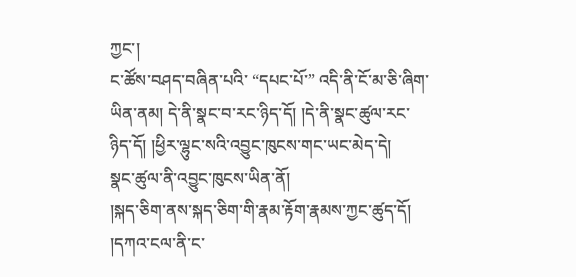ཀྱང་།
ང་ཚོས་བཤད་བཞིན་པའི་ “དཔང་པོ་” འདི་ནི་ངོ་མ་ཅི་ཞིག་ཡིན་ནམ། དེ་ནི་སྣང་བ་རང་ཉིད་དོ། །དེ་ནི་སྣང་ཚུལ་རང་ཉིད་དོ། །ཕྱིར་ལྷུང་སའི་འབྱུང་ཁུངས་གང་ཡང་མེད་དེ།
སྣང་ཚུལ་ནི་འབྱུང་ཁུངས་ཡིན་ནོ།
།སྐད་ཅིག་ནས་སྐད་ཅིག་གི་རྣམ་རྟོག་རྣམས་ཀྱང་ཚུད་དོ།
།དཀའ་ངལ་ནི་ང་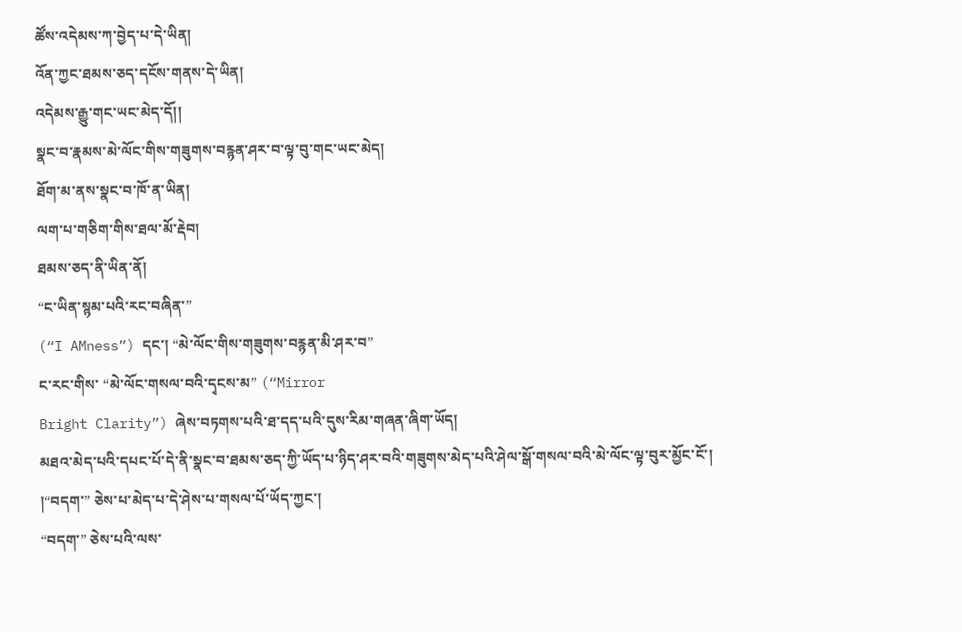ཚོས་འདེམས་ཀ་བྱེད་པ་དེ་ཡིན།
འོན་ཀྱང་ཐམས་ཅད་དངོས་གནས་དེ་ཡིན།
འདེམས་རྒྱུ་གང་ཡང་མེད་དོ།།
སྣང་བ་རྣམས་མེ་ལོང་གིས་གཟུགས་བརྙན་ཤར་བ་ལྟ་བུ་གང་ཡང་མེད།
ཐོག་མ་ནས་སྣང་བ་ཁོ་ན་ཡིན།
ལག་པ་གཅིག་གིས་ཐལ་མོ་རྡེབ།
ཐམས་ཅད་ནི་ཡིན་ནོ།
“ང་ཡིན་སྙམ་པའི་རང་བཞིན་”
(“I AMness”) དང་། “མེ་ལོང་གིས་གཟུགས་བརྙན་མི་ཤར་བ”
ང་རང་གིས་ “མེ་ལོང་གསལ་བའི་དྭངས་མ” (“Mirror
Bright Clarity”) ཞེས་བཏགས་པའི་ཐ་དད་པའི་དུས་རིམ་གཞན་ཞིག་ཡོད།
མཐའ་མེད་པའི་དཔང་པོ་དེ་ནི་སྣང་བ་ཐམས་ཅད་ཀྱི་ཡོད་པ་ཉིད་ཤར་བའི་གཟུགས་མེད་པའི་ཤེལ་སྒོ་གསལ་བའི་མེ་ལོང་ལྟ་བུར་མྱོང་ངོ་།
།“བདག་” ཅེས་པ་མེད་པ་དེ་ཤེས་པ་གསལ་པོ་ཡོད་ཀྱང་།
“བདག་” ཅེས་པའི་ལས་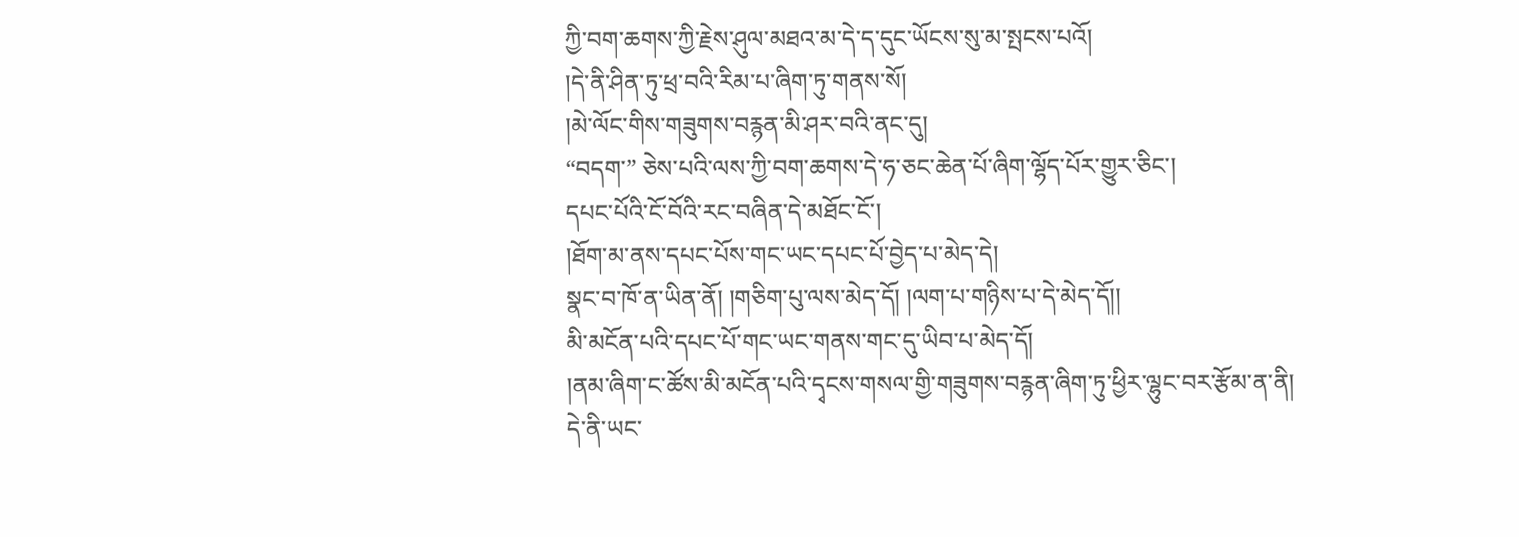ཀྱི་བག་ཆགས་ཀྱི་རྗེས་ཤུལ་མཐའ་མ་དེ་ད་དུང་ཡོངས་སུ་མ་སྤངས་པའོ།
།དེ་ནི་ཤིན་ཏུ་ཕྲ་བའི་རིམ་པ་ཞིག་ཏུ་གནས་སོ།
།མེ་ལོང་གིས་གཟུགས་བརྙན་མི་ཤར་བའི་ནང་དུ།
“བདག་” ཅེས་པའི་ལས་ཀྱི་བག་ཆགས་དེ་ཧ་ཅང་ཆེན་པོ་ཞིག་ལྷོད་པོར་གྱུར་ཅིང་།
དཔང་པོའི་ངོ་བོའི་རང་བཞིན་དེ་མཐོང་ངོ་།
།ཐོག་མ་ནས་དཔང་པོས་གང་ཡང་དཔང་པོ་བྱེད་པ་མེད་དེ།
སྣང་བ་ཁོ་ན་ཡིན་ནོ། །གཅིག་པུ་ལས་མེད་དོ། །ལག་པ་གཉིས་པ་དེ་མེད་དོ།།
མི་མངོན་པའི་དཔང་པོ་གང་ཡང་གནས་གང་དུ་ཡིབ་པ་མེད་དོ།
།ནམ་ཞིག་ང་ཚོས་མི་མངོན་པའི་དྭངས་གསལ་གྱི་གཟུགས་བརྙན་ཞིག་ཏུ་ཕྱིར་ལྷུང་བར་རྩོམ་ན་ནི།
དེ་ནི་ཡང་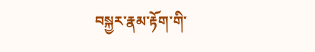བསྐྱར་རྣམ་རྟོག་གི་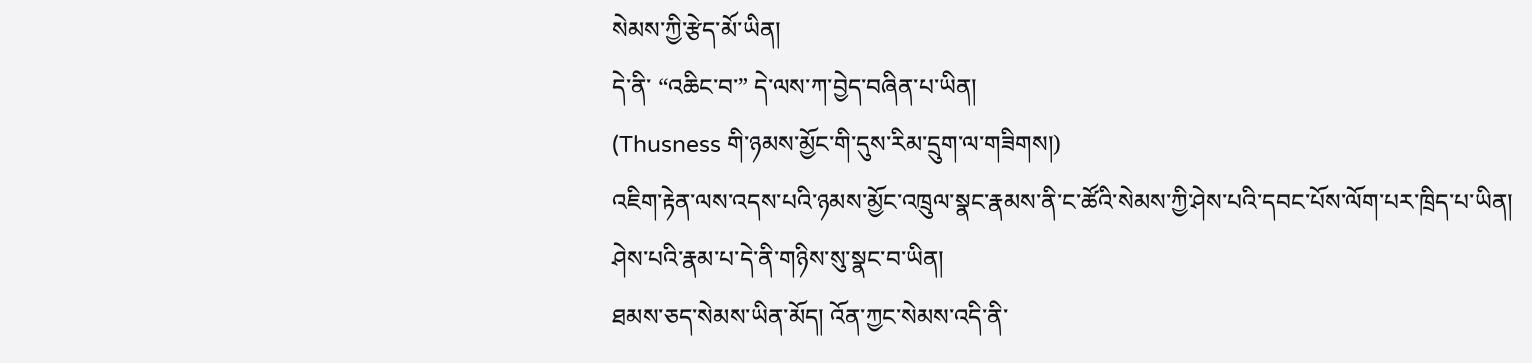སེམས་ཀྱི་རྩེད་མོ་ཡིན།
དེ་ནི་ “འཆིང་བ་” དེ་ལས་ཀ་བྱེད་བཞིན་པ་ཡིན།
(Thusness གི་ཉམས་མྱོང་གི་དུས་རིམ་དྲུག་ལ་གཟིགས།)
འཇིག་རྟེན་ལས་འདས་པའི་ཉམས་མྱོང་འཁྲུལ་སྣང་རྣམས་ནི་ང་ཚོའི་སེམས་ཀྱི་ཤེས་པའི་དབང་པོས་ལོག་པར་ཁྲིད་པ་ཡིན།
ཤེས་པའི་རྣམ་པ་དེ་ནི་གཉིས་སུ་སྣང་བ་ཡིན།
ཐམས་ཅད་སེམས་ཡིན་མོད། འོན་ཀྱང་སེམས་འདི་ནི་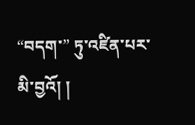“བདག་” ཏུ་འཛིན་པར་མི་བྱའོ། །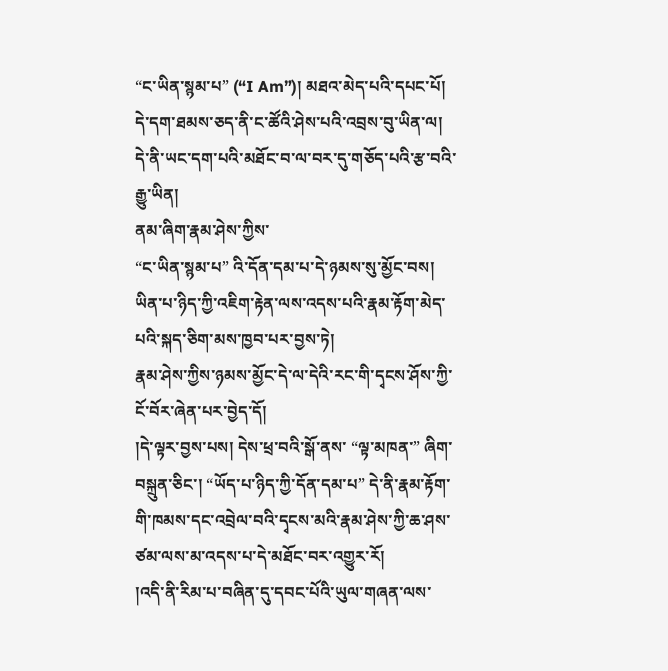“ང་ཡིན་སྙམ་པ” (“I Am”)། མཐའ་མེད་པའི་དཔང་པོ། དེ་དག་ཐམས་ཅད་ནི་ང་ཚོའི་ཤེས་པའི་འབྲས་བུ་ཡིན་ལ།
དེ་ནི་ཡང་དག་པའི་མཐོང་བ་ལ་བར་དུ་གཅོད་པའི་རྩ་བའི་རྒྱུ་ཡིན།
ནམ་ཞིག་རྣམ་ཤེས་ཀྱིས་
“ང་ཡིན་སྙམ་པ” འི་དོན་དམ་པ་དེ་ཉམས་སུ་མྱོང་བས། ཡིན་པ་ཉིད་ཀྱི་འཇིག་རྟེན་ལས་འདས་པའི་རྣམ་རྟོག་མེད་པའི་སྐད་ཅིག་མས་ཁྱབ་པར་བྱས་ཏེ།
རྣམ་ཤེས་ཀྱིས་ཉམས་མྱོང་དེ་ལ་དེའི་རང་གི་དྭངས་ཤོས་ཀྱི་ངོ་བོར་ཞེན་པར་བྱེད་དོ།
།དེ་ལྟར་བྱས་པས། དེས་ཕྲ་བའི་སྒོ་ནས་ “ལྟ་མཁན་” ཞིག་བསྐྲུན་ཅིང་། “ཡོད་པ་ཉིད་ཀྱི་དོན་དམ་པ” དེ་ནི་རྣམ་རྟོག་གི་ཁམས་དང་འབྲེལ་བའི་དྭངས་མའི་རྣམ་ཤེས་ཀྱི་ཆ་ཤས་ཙམ་ལས་མ་འདས་པ་དེ་མཐོང་བར་འགྱུར་རོ།
།འདི་ནི་རིམ་པ་བཞིན་དུ་དབང་པོའི་ཡུལ་གཞན་ལས་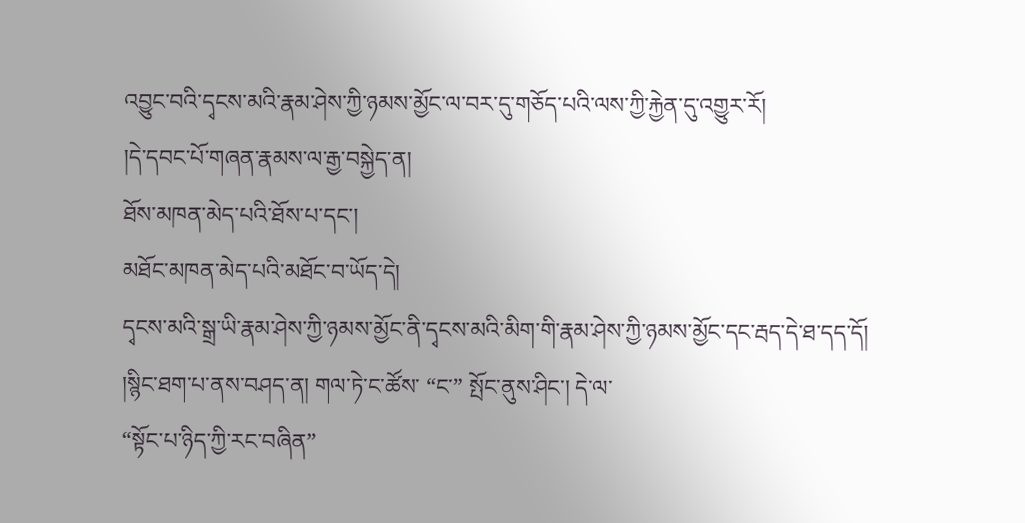འབྱུང་བའི་དྭངས་མའི་རྣམ་ཤེས་ཀྱི་ཉམས་མྱོང་ལ་བར་དུ་གཅོད་པའི་ལས་ཀྱི་རྐྱེན་དུ་འགྱུར་རོ།
།དེ་དབང་པོ་གཞན་རྣམས་ལ་རྒྱ་བསྐྱེད་ན།
ཐོས་མཁན་མེད་པའི་ཐོས་པ་དང་།
མཐོང་མཁན་མེད་པའི་མཐོང་བ་ཡོད་དེ།
དྭངས་མའི་སྒྲ་ཡི་རྣམ་ཤེས་ཀྱི་ཉམས་མྱོང་ནི་དྭངས་མའི་མིག་གི་རྣམ་ཤེས་ཀྱི་ཉམས་མྱོང་དང་རྦད་དེ་ཐ་དད་དོ།
།སྙིང་ཐག་པ་ནས་བཤད་ན། གལ་ཏེ་ང་ཚོས་ “ང་” སྤོང་ནུས་ཤིང་། དེ་ལ་
“སྟོང་པ་ཉིད་ཀྱི་རང་བཞིན”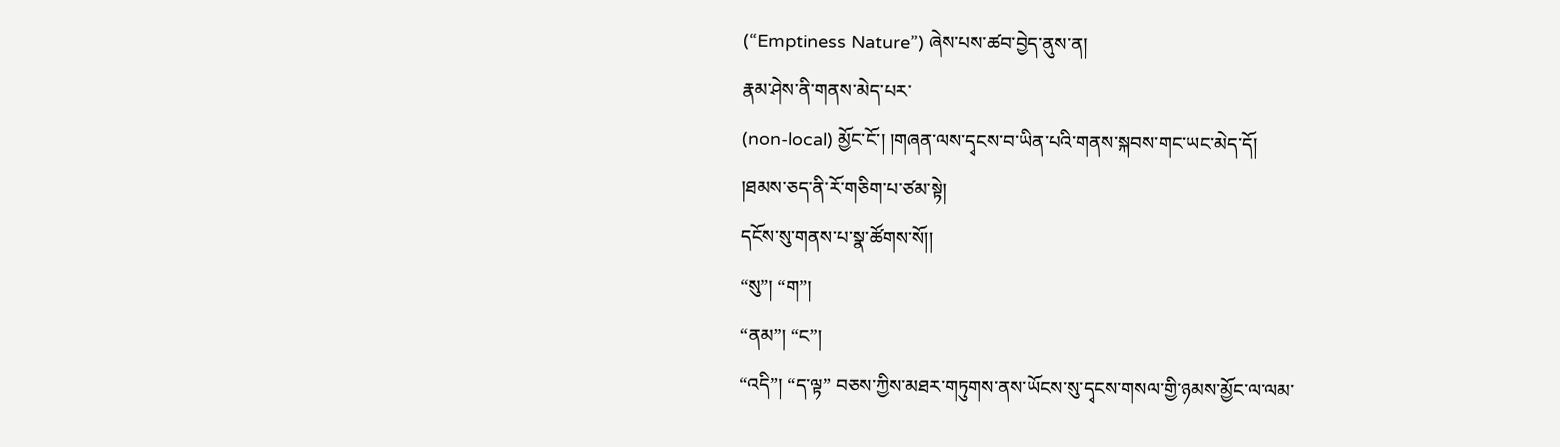(“Emptiness Nature”) ཞེས་པས་ཚབ་བྱེད་ནུས་ན།
རྣམ་ཤེས་ནི་གནས་མེད་པར་
(non-local) མྱོང་ངོ་། །གཞན་ལས་དྭངས་བ་ཡིན་པའི་གནས་སྐབས་གང་ཡང་མེད་དོ།
།ཐམས་ཅད་ནི་རོ་གཅིག་པ་ཙམ་སྟེ།
དངོས་སུ་གནས་པ་སྣ་ཚོགས་སོ།།
“སུ”། “ག”།
“ནམ”། “ང”།
“འདི”། “ད་ལྟ” བཅས་ཀྱིས་མཐར་གཏུགས་ནས་ཡོངས་སུ་དྭངས་གསལ་གྱི་ཉམས་མྱོང་ལ་ལམ་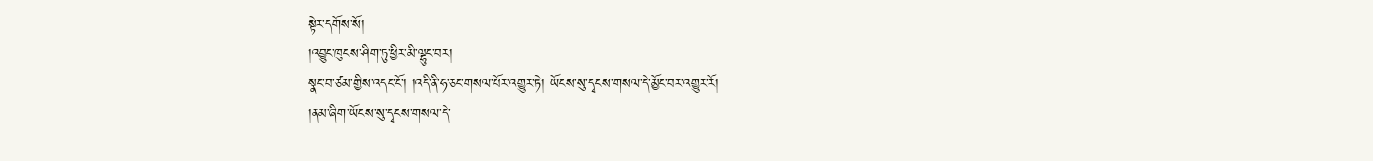སྟེར་དགོས་སོ།
།འབྱུང་ཁུངས་ཤིག་ཏུ་ཕྱིར་མི་ལྷུང་བར།
སྣང་བ་ཙམ་གྱིས་འདང་ངོ་། །འདི་ནི་ཧ་ཅང་གསལ་པོར་འགྱུར་ཏེ། ཡོངས་སུ་དྭངས་གསལ་དེ་མྱོང་བར་འགྱུར་རོ།
།ནམ་ཞིག་ཡོངས་སུ་དྭངས་གསལ་དེ་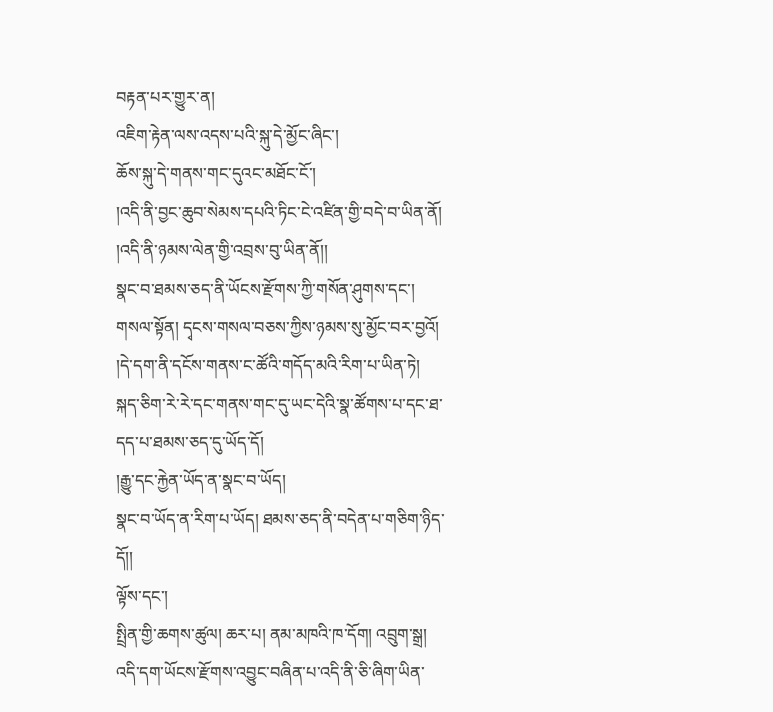བརྟན་པར་གྱུར་ན།
འཇིག་རྟེན་ལས་འདས་པའི་སྐུ་དེ་མྱོང་ཞིང་།
ཆོས་སྐུ་དེ་གནས་གང་དུའང་མཐོང་ངོ་།
།འདི་ནི་བྱང་ཆུབ་སེམས་དཔའི་ཏིང་ངེ་འཛིན་གྱི་བདེ་བ་ཡིན་ནོ།
།འདི་ནི་ཉམས་ལེན་གྱི་འབྲས་བུ་ཡིན་ནོ།།
སྣང་བ་ཐམས་ཅད་ནི་ཡོངས་རྫོགས་ཀྱི་གསོན་ཤུགས་དང་།
གསལ་སྟོན། དྭངས་གསལ་བཅས་ཀྱིས་ཉམས་སུ་མྱོང་བར་བྱའོ།
།དེ་དག་ནི་དངོས་གནས་ང་ཚོའི་གདོད་མའི་རིག་པ་ཡིན་ཏེ།
སྐད་ཅིག་རེ་རེ་དང་གནས་གང་དུ་ཡང་དེའི་སྣ་ཚོགས་པ་དང་ཐ་དད་པ་ཐམས་ཅད་དུ་ཡོད་དོ།
།རྒྱུ་དང་རྐྱེན་ཡོད་ན་སྣང་བ་ཡོད།
སྣང་བ་ཡོད་ན་རིག་པ་ཡོད། ཐམས་ཅད་ནི་བདེན་པ་གཅིག་ཉིད་དོ།།
ལྟོས་དང་།
སྤྲིན་གྱི་ཆགས་ཚུལ། ཆར་པ། ནམ་མཁའི་ཁ་དོག། འབྲུག་སྒྲ།
འདི་དག་ཡོངས་རྫོགས་འབྱུང་བཞིན་པ་འདི་ནི་ཅི་ཞིག་ཡིན་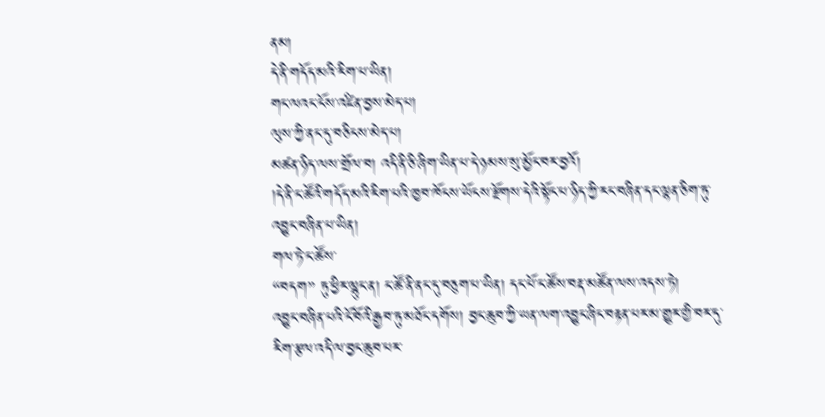ནམ།
དེ་ནི་གདོད་མའི་རིག་པ་ཡིན།
གང་ལའང་ངོས་འཛིན་བྱས་མེད་པ།
ལུས་ཀྱི་ནང་དུ་བཅིངས་མེད་པ།
མཚན་ཉིད་ལས་གྲོལ་བ། འདི་ནི་ཅི་ཞིག་ཡིན་པ་དེ་ཉམས་སུ་མྱོང་བར་བྱའོ།
།དེ་ནི་ང་ཚོའི་གདོད་མའི་རིག་པའི་ཁྱབ་ཁོངས་ཡོངས་རྫོགས་དེའི་སྟོང་པ་ཉིད་ཀྱི་རང་བཞིན་དང་ལྷན་ཅིག་ཏུ་འབྱུང་བཞིན་པ་ཡིན།
གལ་ཏེ་ང་ཚོས་
“བདག” ཏུ་ཕྱིར་ལྷུང་ན། ང་ཚོ་ནི་ནང་དུ་བཅུག་པ་ཡིན། དང་པོ་ང་ཚོས་བརྡ་མཚོན་ལས་འདས་ཏེ།
འབྱུང་བཞིན་པའི་ངོ་བོའི་རྒྱབ་ཏུ་མཐོང་དགོས། བྱང་ཆུབ་ཀྱི་ཡན་ལག་འབྱུང་ཞིང་བརྟན་པར་མ་གྱུར་གྱི་བར་དུ་རིག་རྩལ་འདི་ལ་བྱང་ཆུབ་པར་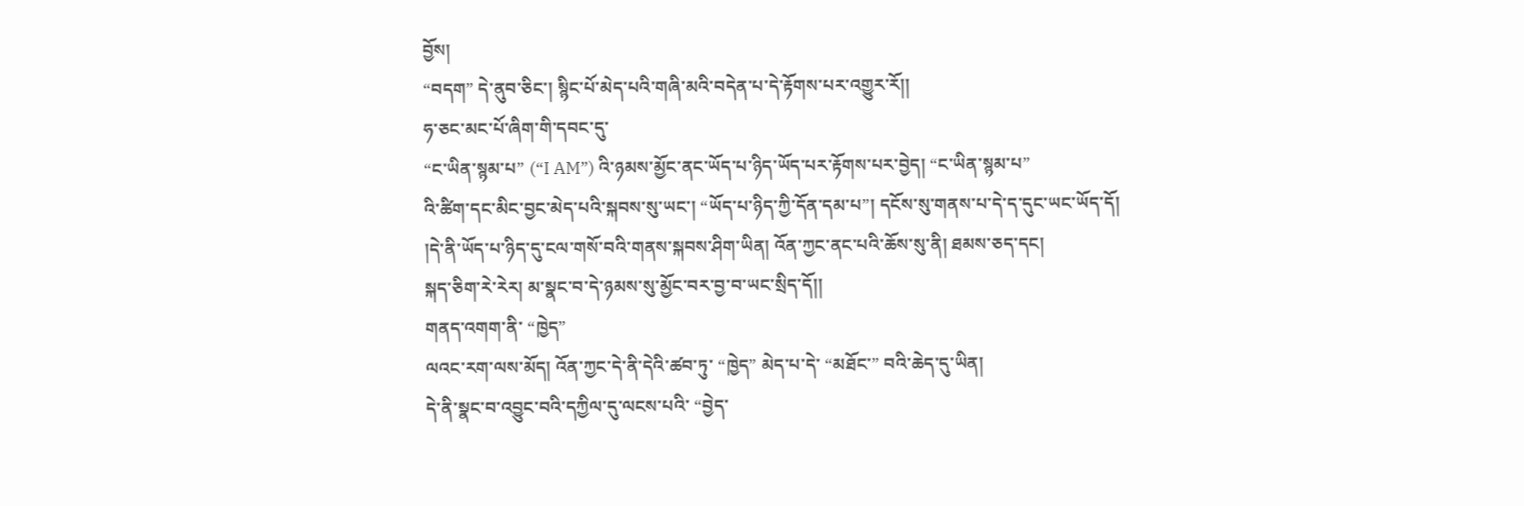བྱོས།
“བདག” དེ་ནུབ་ཅིང་། སྙིང་པོ་མེད་པའི་གཞི་མའི་བདེན་པ་དེ་རྟོགས་པར་འགྱུར་རོ།།
ཧ་ཅང་མང་པོ་ཞིག་གི་དབང་དུ་
“ང་ཡིན་སྙམ་པ” (“I AM”) འི་ཉམས་མྱོང་ནང་ཡོད་པ་ཉིད་ཡོད་པར་རྟོགས་པར་བྱེད། “ང་ཡིན་སྙམ་པ”
འི་ཚིག་དང་མིང་བྱང་མེད་པའི་སྐབས་སུ་ཡང་། “ཡོད་པ་ཉིད་ཀྱི་དོན་དམ་པ”། དངོས་སུ་གནས་པ་དེ་ད་དུང་ཡང་ཡོད་དོ།
།དེ་ནི་ཡོད་པ་ཉིད་དུ་ངལ་གསོ་བའི་གནས་སྐབས་ཤིག་ཡིན། འོན་ཀྱང་ནང་པའི་ཆོས་སུ་ནི། ཐམས་ཅད་དང།
སྐད་ཅིག་རེ་རེར། མ་སྣང་བ་དེ་ཉམས་སུ་མྱོང་བར་བྱ་བ་ཡང་སྲིད་དོ།།
གནད་འགག་ནི་ “ཁྱེད”
ལའང་རག་ལས་མོད། འོན་ཀྱང་དེ་ནི་དེའི་ཚབ་ཏུ་ “ཁྱེད” མེད་པ་དེ་ “མཐོང་” བའི་ཆེད་དུ་ཡིན།
དེ་ནི་སྣང་བ་འབྱུང་བའི་དཀྱིལ་དུ་ལངས་པའི་ “བྱེད་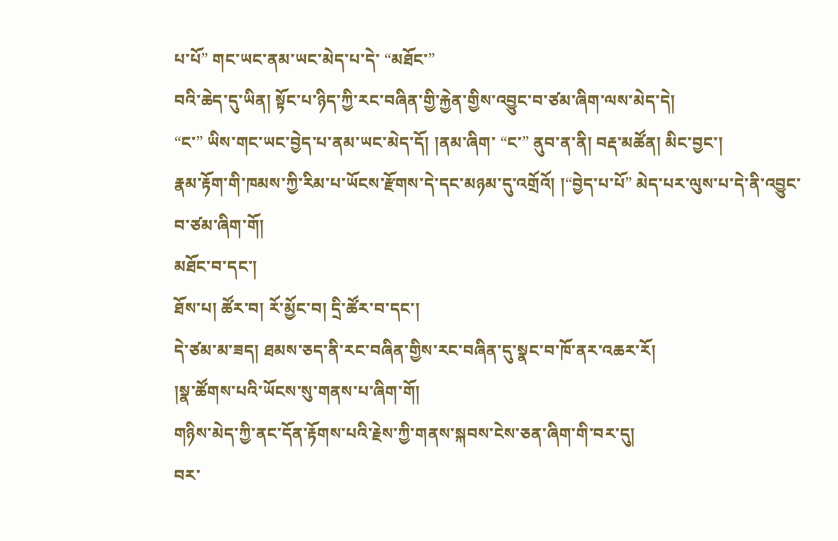པ་པོ” གང་ཡང་ནམ་ཡང་མེད་པ་དེ་ “མཐོང་”
བའི་ཆེད་དུ་ཡིན། སྟོང་པ་ཉིད་ཀྱི་རང་བཞིན་གྱི་རྐྱེན་གྱིས་འབྱུང་བ་ཙམ་ཞིག་ལས་མེད་དེ།
“ང་” ཡིས་གང་ཡང་བྱེད་པ་ནམ་ཡང་མེད་དོ། །ནམ་ཞིག་ “ང་” ནུབ་ན་ནི། བརྡ་མཚོན། མིང་བྱང་།
རྣམ་རྟོག་གི་ཁམས་ཀྱི་རིམ་པ་ཡོངས་རྫོགས་དེ་དང་མཉམ་དུ་འགྲོའོ། །“བྱེད་པ་པོ” མེད་པར་ལུས་པ་དེ་ནི་འབྱུང་བ་ཙམ་ཞིག་གོ།
མཐོང་བ་དང་།
ཐོས་པ། ཚོར་བ། རོ་མྱོང་བ། དྲི་ཚོར་བ་དང་།
དེ་ཙམ་མ་ཟད། ཐམས་ཅད་ནི་རང་བཞིན་གྱིས་རང་བཞིན་དུ་སྣང་བ་ཁོ་ནར་འཆར་རོ།
།སྣ་ཚོགས་པའི་ཡོངས་སུ་གནས་པ་ཞིག་གོ།
གཉིས་མེད་ཀྱི་ནང་དོན་རྟོགས་པའི་རྗེས་ཀྱི་གནས་སྐབས་ངེས་ཅན་ཞིག་གི་བར་དུ།
བར་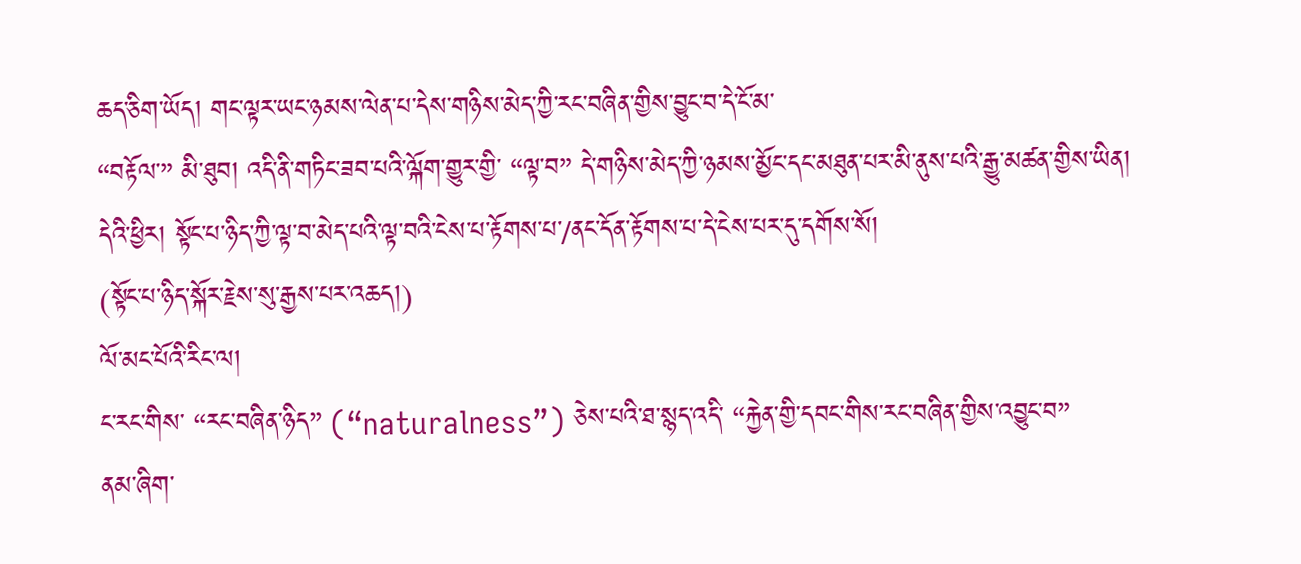ཆད་ཅིག་ཡོད། གང་ལྟར་ཡང་ཉམས་ལེན་པ་དེས་གཉིས་མེད་ཀྱི་རང་བཞིན་གྱིས་བྱུང་བ་དེ་ངོ་མ་
“བརྟོལ་” མི་ཐུབ། འདི་ནི་གཏིང་ཟབ་པའི་ལྐོག་གྱུར་གྱི་ “ལྟ་བ” དེ་གཉིས་མེད་ཀྱི་ཉམས་མྱོང་དང་མཐུན་པར་མི་ནུས་པའི་རྒྱུ་མཚན་གྱིས་ཡིན།
དེའི་ཕྱིར། སྟོང་པ་ཉིད་ཀྱི་ལྟ་བ་མེད་པའི་ལྟ་བའི་ངེས་པ་རྟོགས་པ་/ནང་དོན་རྟོགས་པ་དེ་ངེས་པར་དུ་དགོས་སོ།
(སྟོང་པ་ཉིད་སྐོར་རྗེས་སུ་རྒྱས་པར་འཆད།)
ལོ་མང་པོའི་རིང་ལ།
ང་རང་གིས་ “རང་བཞིན་ཉིད” (“naturalness”) ཅེས་པའི་ཐ་སྙད་འདི་ “རྐྱེན་གྱི་དབང་གིས་རང་བཞིན་གྱིས་འབྱུང་བ”
ནམ་ཞིག་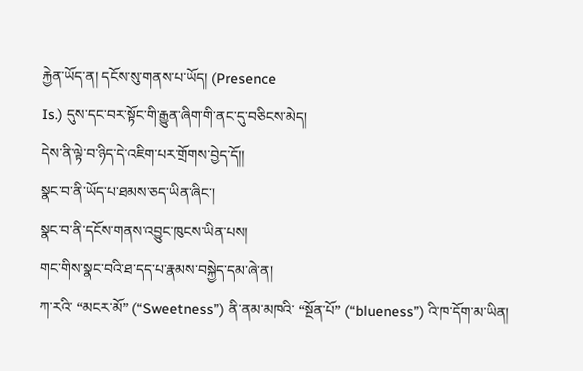རྐྱེན་ཡོད་ན། དངོས་སུ་གནས་པ་ཡོད། (Presence
Is.) དུས་དང་བར་སྟོང་གི་རྒྱུན་ཞིག་གི་ནང་དུ་བཅིངས་མེད།
དེས་ནི་ལྟེ་བ་ཉིད་དེ་འཇིག་པར་གྲོགས་བྱེད་དོ།།
སྣང་བ་ནི་ཡོད་པ་ཐམས་ཅད་ཡིན་ཞིང་།
སྣང་བ་ནི་དངོས་གནས་འབྱུང་ཁུངས་ཡིན་པས།
གང་གིས་སྣང་བའི་ཐ་དད་པ་རྣམས་བསྐྱེད་དམ་ཞེ་ན།
ཀ་རའི་ “མངར་མོ” (“Sweetness”) ནི་ནམ་མཁའི་ “སྔོན་པོ” (“blueness”) འི་ཁ་དོག་མ་ཡིན།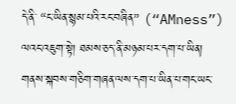དེ་ནི་ “ང་ཡིན་སྙམ་པའི་རང་བཞིན” (“AMness”) ལའང་འཇུག་སྟེ། ཐམས་ཅད་ནི་མཉམ་པར་དག་པ་ཡིན། གནས་སྐབས་གཅིག་གཞན་ལས་དག་པ་ཡིན་པ་གང་ཡང་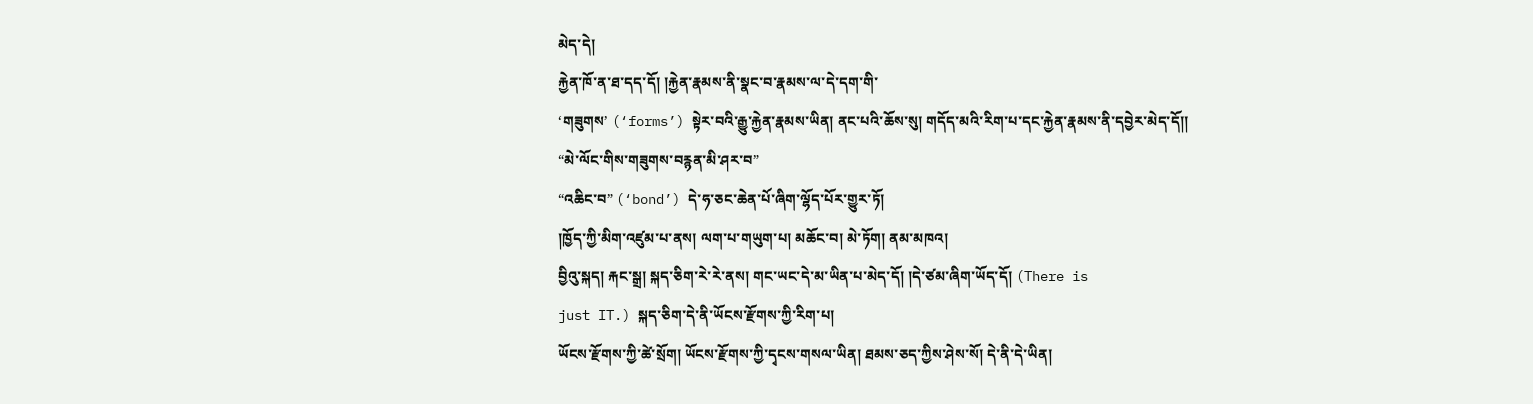མེད་དེ།
རྐྱེན་ཁོ་ན་ཐ་དད་དོ། །རྐྱེན་རྣམས་ནི་སྣང་བ་རྣམས་ལ་དེ་དག་གི་
‘གཟུགས’ (‘forms’) སྟེར་བའི་རྒྱུ་རྐྱེན་རྣམས་ཡིན། ནང་པའི་ཆོས་སུ། གདོད་མའི་རིག་པ་དང་རྐྱེན་རྣམས་ནི་དབྱེར་མེད་དོ།།
“མེ་ལོང་གིས་གཟུགས་བརྙན་མི་ཤར་བ”
“འཆིང་བ” (‘bond’) དེ་ཧ་ཅང་ཆེན་པོ་ཞིག་ལྷོད་པོར་གྱུར་ཏོ།
།ཁྱོད་ཀྱི་མིག་འཛུམ་པ་ནས། ལག་པ་གཡུག་པ། མཆོང་བ། མེ་ཏོག། ནམ་མཁའ།
བྱིའུ་སྐད། རྐང་སྒྲ། སྐད་ཅིག་རེ་རེ་ནས། གང་ཡང་དེ་མ་ཡིན་པ་མེད་དོ། །དེ་ཙམ་ཞིག་ཡོད་དོ། (There is
just IT.) སྐད་ཅིག་དེ་ནི་ཡོངས་རྫོགས་ཀྱི་རིག་པ།
ཡོངས་རྫོགས་ཀྱི་ཚེ་སྲོག། ཡོངས་རྫོགས་ཀྱི་དྭངས་གསལ་ཡིན། ཐམས་ཅད་ཀྱིས་ཤེས་སོ། དེ་ནི་དེ་ཡིན།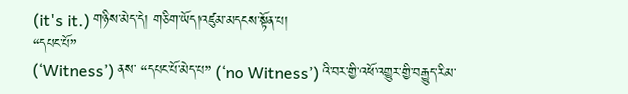(it's it.) གཉིས་མེད་དེ། གཅིག་ཡོད།འཛུམ་མདངས་སྟོན་པ།
“དཔང་པོ”
(‘Witness’) ནས་ “དཔང་པོ་མེད་པ” (‘no Witness’) འི་བར་གྱི་འཕོ་འགྱུར་གྱི་བརྒྱུད་རིམ་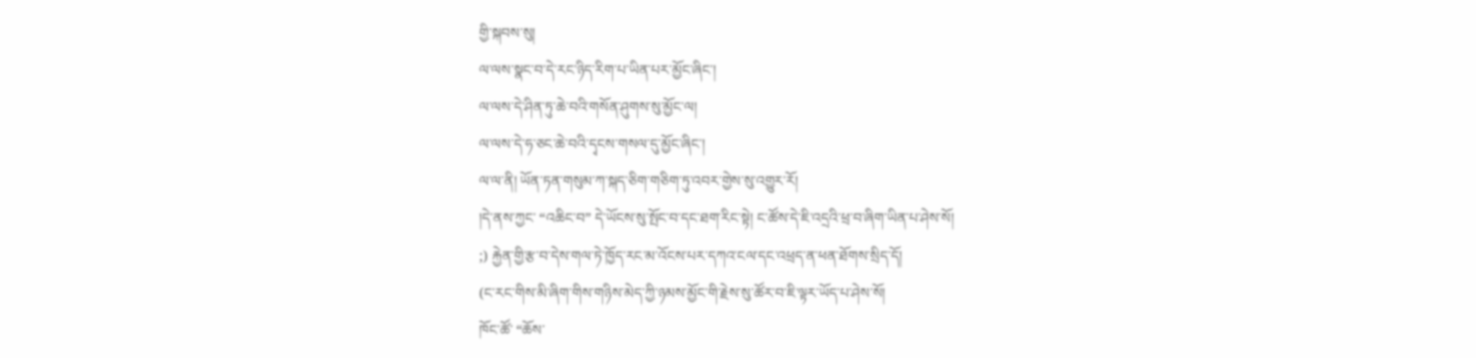གྱི་སྐབས་སུ།
ལ་ལས་སྣང་བ་དེ་རང་ཉིད་རིག་པ་ཡིན་པར་མྱོང་ཞིང་།
ལ་ལས་དེ་ཤིན་ཏུ་ཆེ་བའི་གསོན་ཤུགས་སུ་མྱོང་ལ།
ལ་ལས་དེ་ཧ་ཅང་ཆེ་བའི་དྭངས་གསལ་དུ་མྱོང་ཞིང་།
ལ་ལ་ནི། ཡོན་ཏན་གསུམ་ཀ་སྐད་ཅིག་གཅིག་ཏུ་འབར་གྱེས་སུ་འགྱུར་རོ།
།དེ་ནས་ཀྱང་ “འཆིང་བ” དེ་ཡོངས་སུ་སྤོང་བ་དང་ཐག་རིང་སྟེ། ང་ཚོས་དེ་ཇི་འདྲའི་ཕྲ་བ་ཞིག་ཡིན་པ་ཤེས་སོ།
;) རྐྱེན་གྱི་རྩ་བ་དེས་གལ་ཏེ་ཁྱོད་རང་མ་འོངས་པར་དཀའ་ངལ་དང་འཕྲད་ན་ཕན་ཐོགས་སྲིད་དོ།
(ང་རང་གིས་མི་ཞིག་གིས་གཉིས་མེད་ཀྱི་ཉམས་མྱོང་གི་རྗེས་སུ་ཚོར་བ་ཇི་ལྟར་ཡོད་པ་ཤེས་སོ།
ཁོང་ཚོ་ “ཆོས་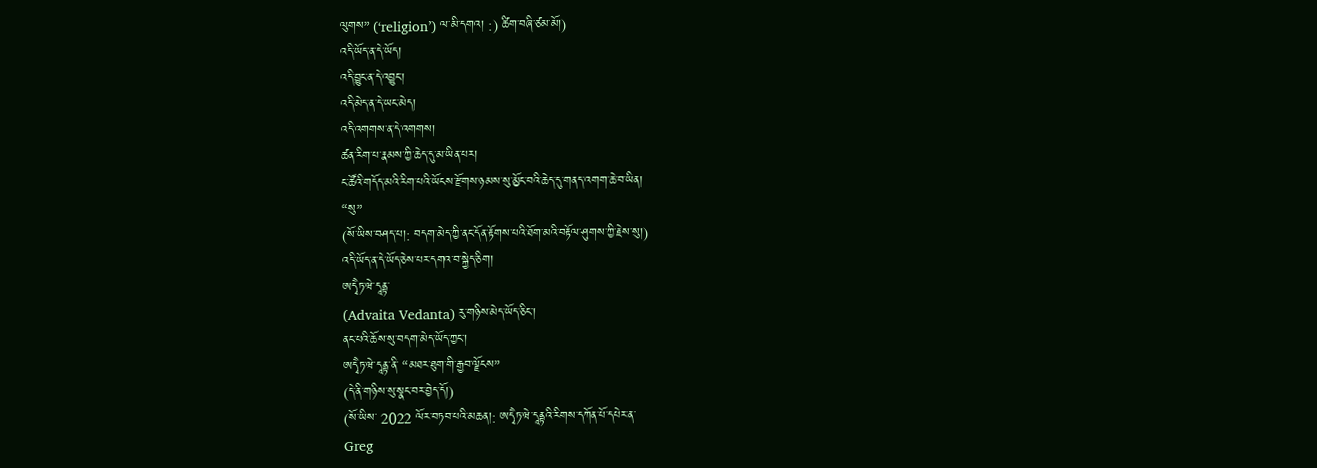ལུགས” (‘religion’) ལ་མི་དགའ། :) ཚིག་བཞི་ཙམ་མོ།)
འདི་ཡོད་ན་དེ་ཡོད།
འདི་བྱུང་ན་དེ་འབྱུང་།
འདི་མེད་ན་དེ་ཡང་མེད།
འདི་འགགས་ན་དེ་འགགས།
ཚན་རིག་པ་རྣམས་ཀྱི་ཆེད་དུ་མ་ཡིན་པར།
ང་ཚོའི་གདོད་མའི་རིག་པའི་ཡོངས་རྫོགས་ཉམས་སུ་མྱོང་བའི་ཆེད་དུ་གནད་འགག་ཆེ་བ་ཡིན།
“སུ”
(སོ་ཡིས་བཤད་པ།: བདག་མེད་ཀྱི་ནང་དོན་རྟོགས་པའི་ཐོག་མའི་བརྟོལ་ཤུགས་ཀྱི་རྗེས་སུ།)
འདི་ཡོད་ན་དེ་ཡོད་ཅེས་པར་དགའ་བ་སྐྱེད་ཅིག།
ཨདྭཻཏ་ཝེ་དཱནྟ་
(Advaita Vedanta) རུ་གཉིས་མེད་ཡོད་ཅིང་།
ནང་པའི་ཆོས་སུ་བདག་མེད་ཡོད་ཀྱང་།
ཨདྭཻཏ་ཝེ་དཱནྟ་ནི་ “མཐར་ཐུག་གི་རྒྱབ་ལྗོངས”
(དེ་ནི་གཉིས་སུ་སྣང་བར་བྱེད་དོ།)
(སོ་ཡིས་ 2022 ལོར་བཏབ་པའི་མཆན།: ཨདྭཻཏ་ཝེ་དཱནྟའི་རིགས་དཀོན་པོ་དཔེར་ན་
Greg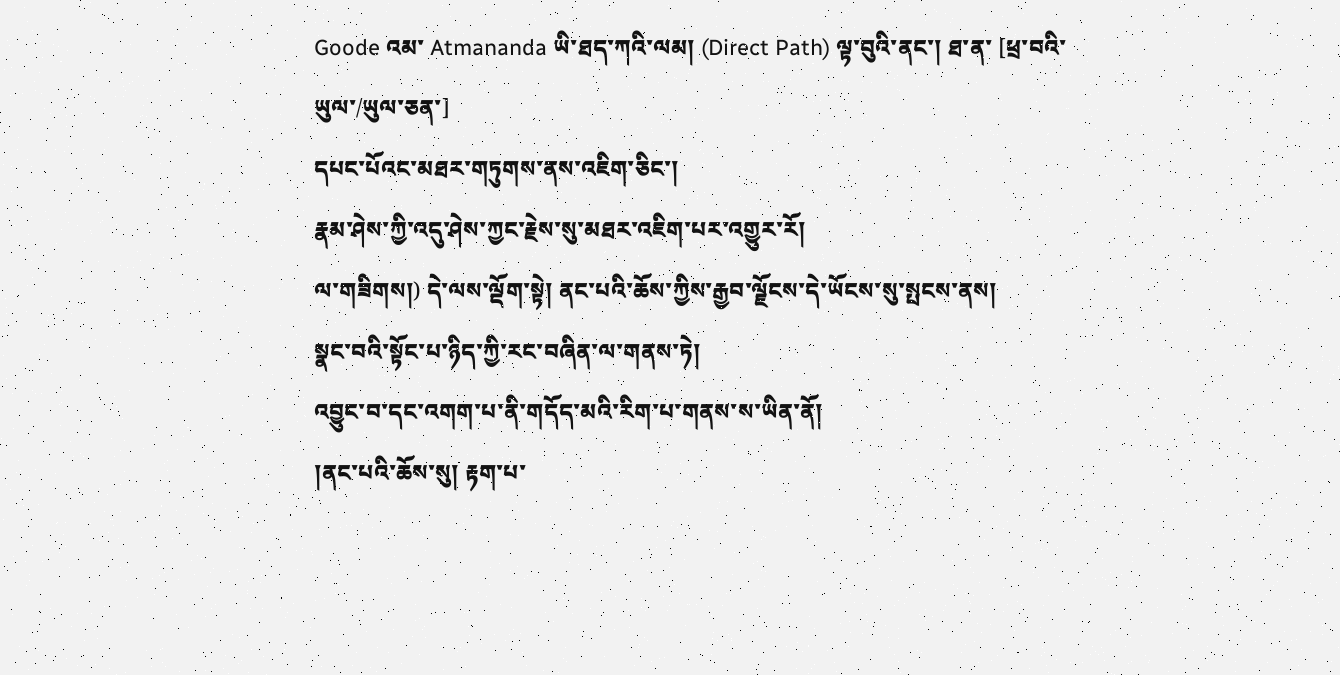Goode འམ་ Atmananda ཡི་ཐད་ཀའི་ལམ། (Direct Path) ལྟ་བུའི་ནང་། ཐ་ན་ [ཕྲ་བའི་ཡུལ་/ཡུལ་ཅན་]
དཔང་པོའང་མཐར་གཏུགས་ནས་འཇིག་ཅིང་།
རྣམ་ཤེས་ཀྱི་འདུ་ཤེས་ཀྱང་རྗེས་སུ་མཐར་འཇིག་པར་འགྱུར་རོ།
ལ་གཟིགས།) དེ་ལས་ལྡོག་སྟེ། ནང་པའི་ཆོས་ཀྱིས་རྒྱབ་ལྗོངས་དེ་ཡོངས་སུ་སྤངས་ནས།
སྣང་བའི་སྟོང་པ་ཉིད་ཀྱི་རང་བཞིན་ལ་གནས་ཏེ།
འབྱུང་བ་དང་འགག་པ་ནི་གདོད་མའི་རིག་པ་གནས་ས་ཡིན་ནོ།
།ནང་པའི་ཆོས་སུ། རྟག་པ་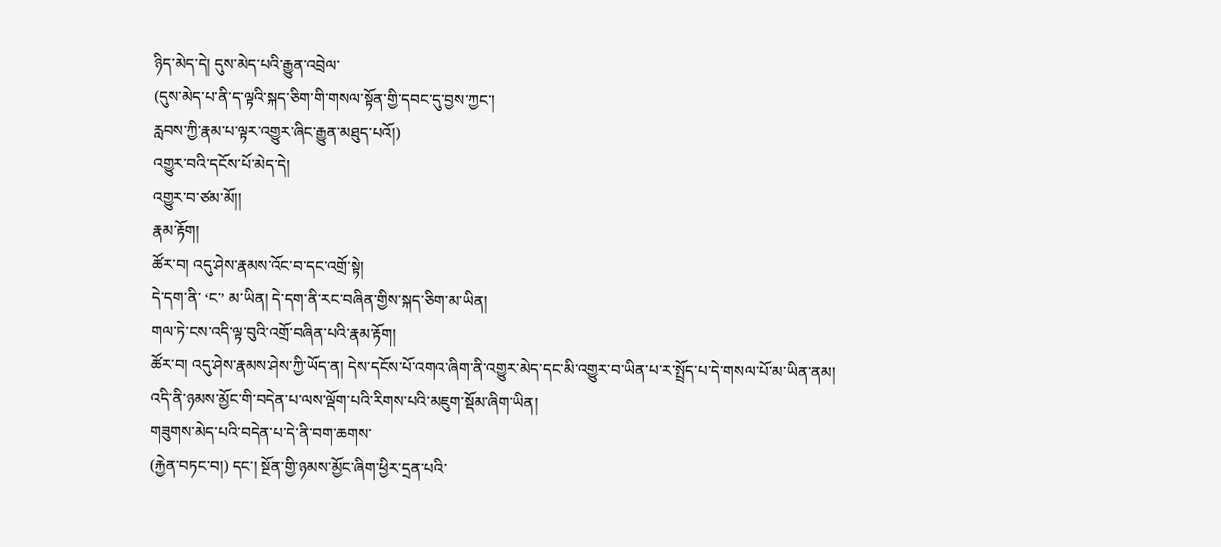ཉིད་མེད་དེ། དུས་མེད་པའི་རྒྱུན་འབྲེལ་
(དུས་མེད་པ་ནི་ད་ལྟའི་སྐད་ཅིག་གི་གསལ་སྟོན་གྱི་དབང་དུ་བྱས་ཀྱང་།
རླབས་ཀྱི་རྣམ་པ་ལྟར་འགྱུར་ཞིང་རྒྱུན་མཐུད་པའོ།)
འགྱུར་བའི་དངོས་པོ་མེད་དེ།
འགྱུར་བ་ཙམ་མོ།།
རྣམ་རྟོག།
ཚོར་བ། འདུ་ཤེས་རྣམས་འོང་བ་དང་འགྲོ་སྟེ།
དེ་དག་ནི་ ‘ང་’ མ་ཡིན། དེ་དག་ནི་རང་བཞིན་གྱིས་སྐད་ཅིག་མ་ཡིན།
གལ་ཏེ་ངས་འདི་ལྟ་བུའི་འགྲོ་བཞིན་པའི་རྣམ་རྟོག།
ཚོར་བ། འདུ་ཤེས་རྣམས་ཤེས་ཀྱི་ཡོད་ན། དེས་དངོས་པོ་འགའ་ཞིག་ནི་འགྱུར་མེད་དང་མི་འགྱུར་བ་ཡིན་པ་ར་སྤྲོད་པ་དེ་གསལ་པོ་མ་ཡིན་ནམ།
འདི་ནི་ཉམས་མྱོང་གི་བདེན་པ་ལས་ལྡོག་པའི་རིགས་པའི་མཇུག་སྡོམ་ཞིག་ཡིན།
གཟུགས་མེད་པའི་བདེན་པ་དེ་ནི་བག་ཆགས་
(རྐྱེན་བཏང་བ།) དང་། སྔོན་གྱི་ཉམས་མྱོང་ཞིག་ཕྱིར་དྲན་པའི་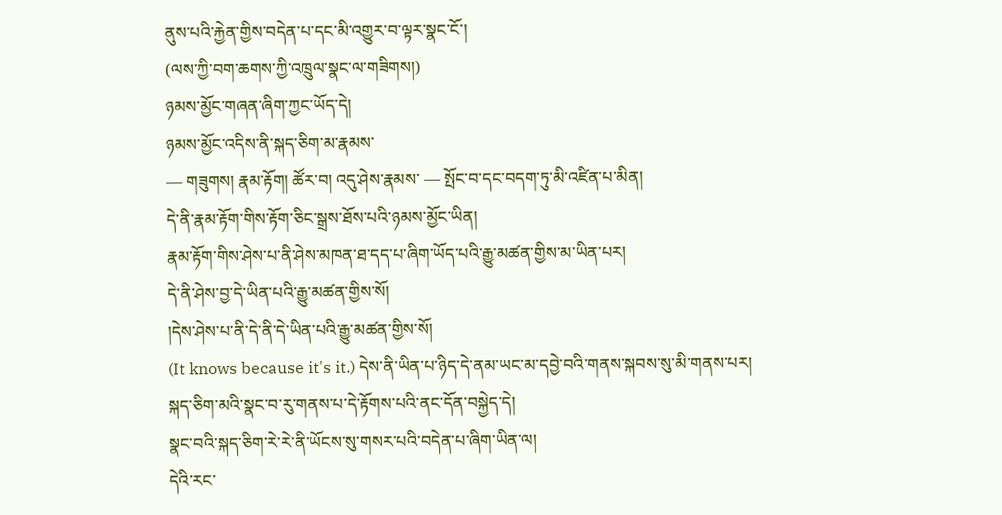ནུས་པའི་རྐྱེན་གྱིས་བདེན་པ་དང་མི་འགྱུར་བ་ལྟར་སྣང་ངོ་།
(ལས་ཀྱི་བག་ཆགས་ཀྱི་འཁྲུལ་སྣང་ལ་གཟིགས།)
ཉམས་མྱོང་གཞན་ཞིག་ཀྱང་ཡོད་དེ།
ཉམས་མྱོང་འདིས་ནི་སྐད་ཅིག་མ་རྣམས་
— གཟུགས། རྣམ་རྟོག། ཚོར་བ། འདུ་ཤེས་རྣམས་ — སྤོང་བ་དང་བདག་ཏུ་མི་འཛིན་པ་མིན།
དེ་ནི་རྣམ་རྟོག་གིས་རྟོག་ཅིང་སྒྲས་ཐོས་པའི་ཉམས་མྱོང་ཡིན།
རྣམ་རྟོག་གིས་ཤེས་པ་ནི་ཤེས་མཁན་ཐ་དད་པ་ཞིག་ཡོད་པའི་རྒྱུ་མཚན་གྱིས་མ་ཡིན་པར།
དེ་ནི་ཤེས་བྱ་དེ་ཡིན་པའི་རྒྱུ་མཚན་གྱིས་སོ།
།དེས་ཤེས་པ་ནི་དེ་ནི་དེ་ཡིན་པའི་རྒྱུ་མཚན་གྱིས་སོ།
(It knows because it's it.) དེས་ནི་ཡིན་པ་ཉིད་དེ་ནམ་ཡང་མ་དབྱེ་བའི་གནས་སྐབས་སུ་མི་གནས་པར།
སྐད་ཅིག་མའི་སྣང་བ་རུ་གནས་པ་དེ་རྟོགས་པའི་ནང་དོན་བསྐྱེད་དེ།
སྣང་བའི་སྐད་ཅིག་རེ་རེ་ནི་ཡོངས་སུ་གསར་པའི་བདེན་པ་ཞིག་ཡིན་ལ།
དེའི་རང་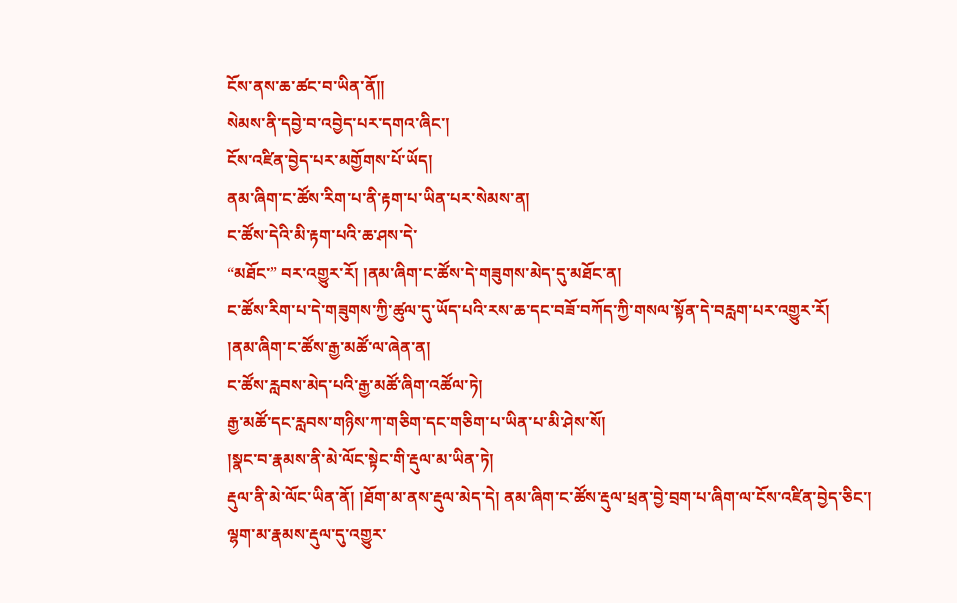ངོས་ནས་ཆ་ཚང་བ་ཡིན་ནོ།།
སེམས་ནི་དབྱེ་བ་འབྱེད་པར་དགའ་ཞིང་།
ངོས་འཛིན་བྱེད་པར་མགྱོགས་པོ་ཡོད།
ནམ་ཞིག་ང་ཚོས་རིག་པ་ནི་རྟག་པ་ཡིན་པར་སེམས་ན།
ང་ཚོས་དེའི་མི་རྟག་པའི་ཆ་ཤས་དེ་
“མཐོང་” བར་འགྱུར་རོ། །ནམ་ཞིག་ང་ཚོས་དེ་གཟུགས་མེད་དུ་མཐོང་ན།
ང་ཚོས་རིག་པ་དེ་གཟུགས་ཀྱི་ཚུལ་དུ་ཡོད་པའི་རས་ཆ་དང་བཟོ་བཀོད་ཀྱི་གསལ་སྟོན་དེ་བརླག་པར་འགྱུར་རོ།
།ནམ་ཞིག་ང་ཚོས་རྒྱ་མཚོ་ལ་ཞེན་ན།
ང་ཚོས་རླབས་མེད་པའི་རྒྱ་མཚོ་ཞིག་འཚོལ་ཏེ།
རྒྱ་མཚོ་དང་རླབས་གཉིས་ཀ་གཅིག་དང་གཅིག་པ་ཡིན་པ་མི་ཤེས་སོ།
།སྣང་བ་རྣམས་ནི་མེ་ལོང་སྟེང་གི་རྡུལ་མ་ཡིན་ཏེ།
རྡུལ་ནི་མེ་ལོང་ཡིན་ནོ། །ཐོག་མ་ནས་རྡུལ་མེད་དེ། ནམ་ཞིག་ང་ཚོས་རྡུལ་ཕྲན་བྱེ་བྲག་པ་ཞིག་ལ་ངོས་འཛིན་བྱེད་ཅིང་།
ལྷག་མ་རྣམས་རྡུལ་དུ་འགྱུར་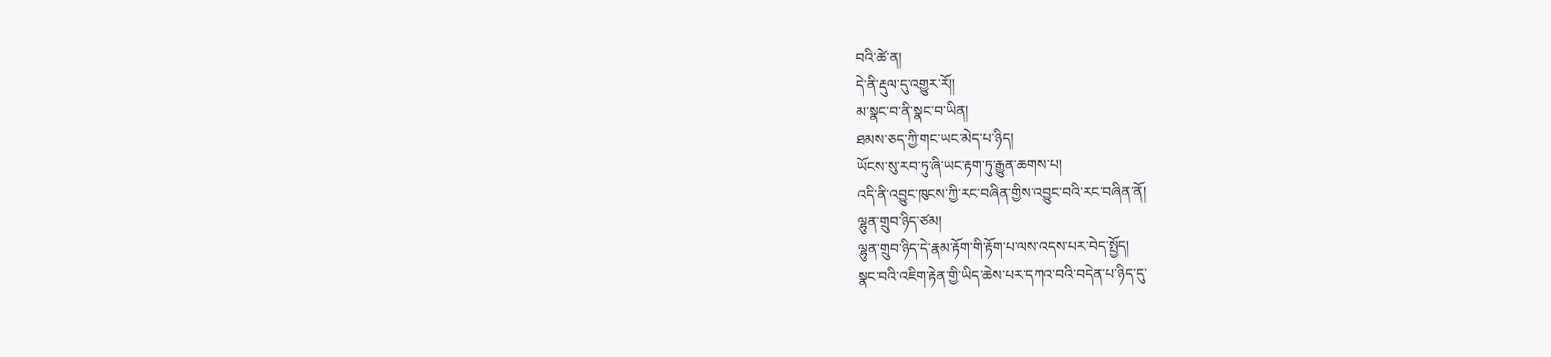བའི་ཚེ་ན།
དེ་ནི་རྡུལ་དུ་འགྱུར་རོ།།
མ་སྣང་བ་ནི་སྣང་བ་ཡིན།
ཐམས་ཅད་ཀྱི་གང་ཡང་མེད་པ་ཉིད།
ཡོངས་སུ་རབ་ཏུ་ཞི་ཡང་རྟག་ཏུ་རྒྱུན་ཆགས་པ།
འདི་ནི་འབྱུང་ཁུངས་ཀྱི་རང་བཞིན་གྱིས་འབྱུང་བའི་རང་བཞིན་ནོ།
ལྷུན་གྲུབ་ཉིད་ཙམ།
ལྷུན་གྲུབ་ཉིད་དེ་རྣམ་རྟོག་གི་རྟོག་པ་ལས་འདས་པར་བེད་སྤྱོད།
སྣང་བའི་འཇིག་རྟེན་གྱི་ཡིད་ཆེས་པར་དཀའ་བའི་བདེན་པ་ཉིད་དུ་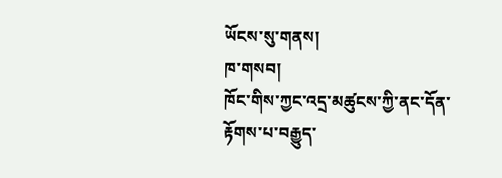ཡོངས་སུ་གནས།
ཁ་གསབ།
ཁོང་གིས་ཀྱང་འདྲ་མཚུངས་ཀྱི་ནང་དོན་རྟོགས་པ་བརྒྱུད་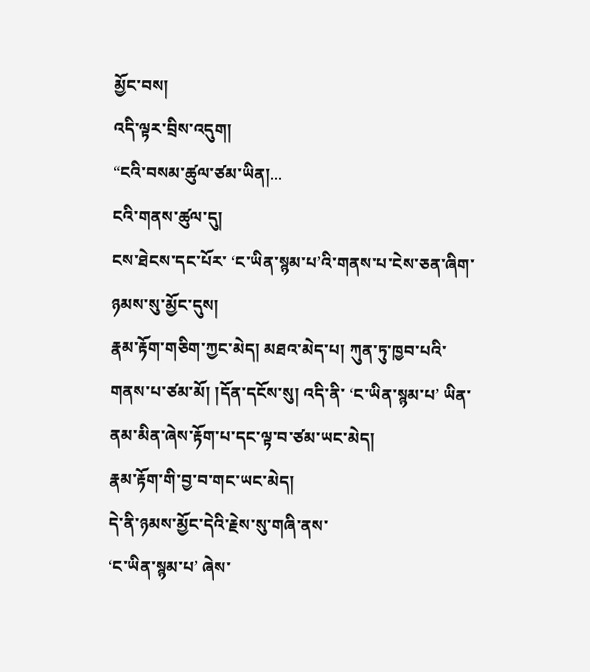མྱོང་བས།
འདི་ལྟར་བྲིས་འདུག།
“ངའི་བསམ་ཚུལ་ཙམ་ཡིན།...
ངའི་གནས་ཚུལ་དུ།
ངས་ཐེངས་དང་པོར་ ‘ང་ཡིན་སྙམ་པ’འི་གནས་པ་ངེས་ཅན་ཞིག་ཉམས་སུ་མྱོང་དུས།
རྣམ་རྟོག་གཅིག་ཀྱང་མེད། མཐའ་མེད་པ། ཀུན་ཏུ་ཁྱབ་པའི་གནས་པ་ཙམ་མོ། །དོན་དངོས་སུ། འདི་ནི་ ‘ང་ཡིན་སྙམ་པ’ ཡིན་ནམ་མིན་ཞེས་རྟོག་པ་དང་ལྟ་བ་ཙམ་ཡང་མེད།
རྣམ་རྟོག་གི་བྱ་བ་གང་ཡང་མེད།
དེ་ནི་ཉམས་མྱོང་དེའི་རྗེས་སུ་གཞི་ནས་
‘ང་ཡིན་སྙམ་པ’ ཞེས་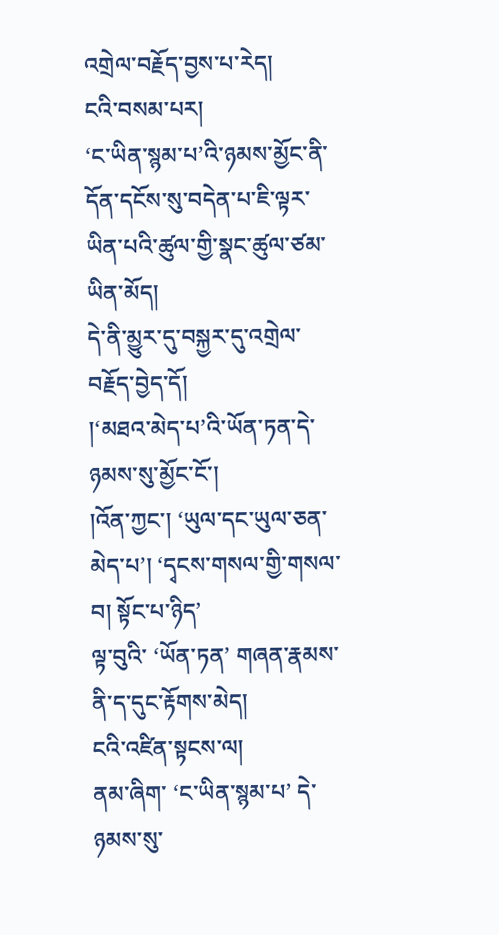འགྲེལ་བརྗོད་བྱས་པ་རེད།
ངའི་བསམ་པར།
‘ང་ཡིན་སྙམ་པ’འི་ཉམས་མྱོང་ནི་དོན་དངོས་སུ་བདེན་པ་ཇི་ལྟར་ཡིན་པའི་ཚུལ་གྱི་སྣང་ཚུལ་ཙམ་ཡིན་མོད།
དེ་ནི་མྱུར་དུ་བསྐྱར་དུ་འགྲེལ་བརྗོད་བྱེད་དོ།
།‘མཐའ་མེད་པ’འི་ཡོན་ཏན་དེ་ཉམས་སུ་མྱོང་ངོ་།
།འོན་ཀྱང་། ‘ཡུལ་དང་ཡུལ་ཅན་མེད་པ’། ‘དྭངས་གསལ་གྱི་གསལ་བ། སྟོང་པ་ཉིད’
ལྟ་བུའི་ ‘ཡོན་ཏན’ གཞན་རྣམས་ནི་ད་དུང་རྟོགས་མེད།
ངའི་འཛིན་སྟངས་ལ།
ནམ་ཞིག་ ‘ང་ཡིན་སྙམ་པ’ དེ་ཉམས་སུ་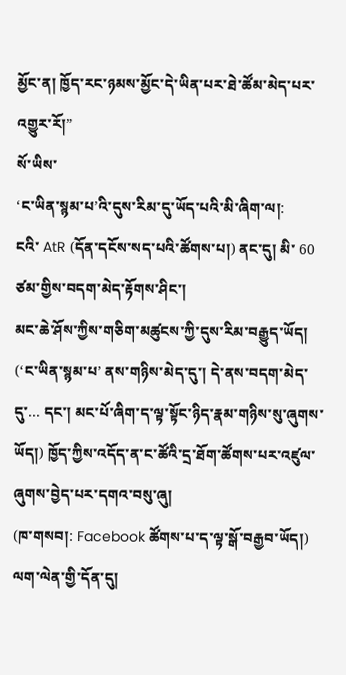མྱོང་ན། ཁྱོད་རང་ཉམས་མྱོང་དེ་ཡིན་པར་ཐེ་ཚོམ་མེད་པར་འགྱུར་རོ།”
སོ་ཡིས་
‘ང་ཡིན་སྙམ་པ’འི་དུས་རིམ་དུ་ཡོད་པའི་མི་ཞིག་ལ།:
ངའི་ AtR (དོན་དངོས་སད་པའི་ཚོགས་པ།) ནང་དུ། མི་ 60 ཙམ་གྱིས་བདག་མེད་རྟོགས་ཤིང་།
མང་ཆེ་ཤོས་ཀྱིས་གཅིག་མཚུངས་ཀྱི་དུས་རིམ་བརྒྱུད་ཡོད།
(‘ང་ཡིན་སྙམ་པ’ ནས་གཉིས་མེད་དུ་། དེ་ནས་བདག་མེད་དུ་... དང་། མང་པོ་ཞིག་ད་ལྟ་སྟོང་ཉིད་རྣམ་གཉིས་སུ་ཞུགས་ཡོད།) ཁྱོད་ཀྱིས་འདོད་ན་ང་ཚོའི་དྲ་ཐོག་ཚོགས་པར་འཛུལ་ཞུགས་བྱེད་པར་དགའ་བསུ་ཞུ།
(ཁ་གསབ།: Facebook ཚོགས་པ་ད་ལྟ་སྒོ་བརྒྱབ་ཡོད།)
ལག་ལེན་གྱི་དོན་དུ།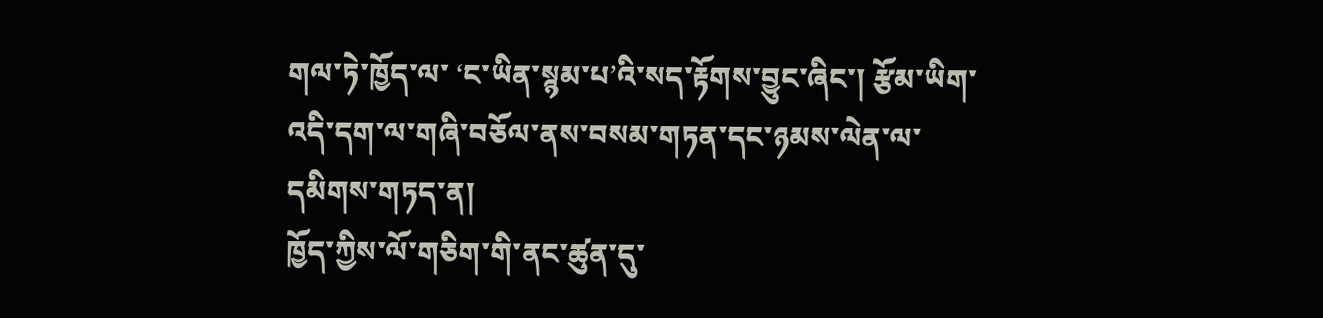གལ་ཏེ་ཁྱོད་ལ་ ‘ང་ཡིན་སྙམ་པ’འི་སད་རྟོགས་བྱུང་ཞིང་། རྩོམ་ཡིག་འདི་དག་ལ་གཞི་བཅོལ་ནས་བསམ་གཏན་དང་ཉམས་ལེན་ལ་དམིགས་གཏད་ན།
ཁྱོད་ཀྱིས་ལོ་གཅིག་གི་ནང་ཚུན་དུ་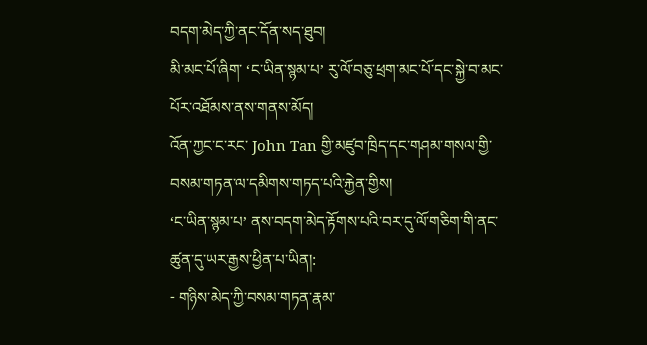བདག་མེད་ཀྱི་ནང་དོན་སད་ཐུབ།
མི་མང་པོ་ཞིག་ ‘ང་ཡིན་སྙམ་པ’ རུ་ལོ་བཅུ་ཕྲག་མང་པོ་དང་སྐྱེ་བ་མང་པོར་འཐོམས་ནས་གནས་མོད།
འོན་ཀྱང་ང་རང་ John Tan གྱི་མཛུབ་ཁྲིད་དང་གཤམ་གསལ་གྱི་བསམ་གཏན་ལ་དམིགས་གཏད་པའི་རྐྱེན་གྱིས།
‘ང་ཡིན་སྙམ་པ’ ནས་བདག་མེད་རྟོགས་པའི་བར་དུ་ལོ་གཅིག་གི་ནང་ཚུན་དུ་ཡར་རྒྱས་ཕྱིན་པ་ཡིན།:
- གཉིས་མེད་ཀྱི་བསམ་གཏན་རྣམ་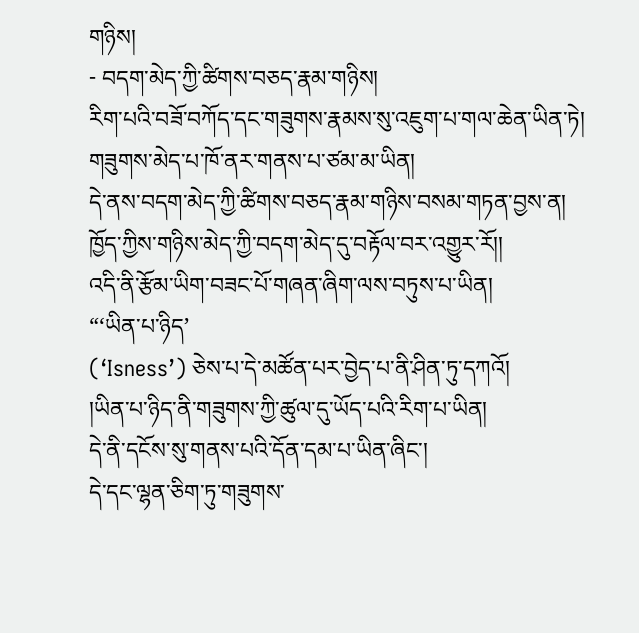གཉིས།
- བདག་མེད་ཀྱི་ཚིགས་བཅད་རྣམ་གཉིས།
རིག་པའི་བཟོ་བཀོད་དང་གཟུགས་རྣམས་སུ་འཇུག་པ་གལ་ཆེན་ཡིན་ཏེ།
གཟུགས་མེད་པ་ཁོ་ནར་གནས་པ་ཙམ་མ་ཡིན།
དེ་ནས་བདག་མེད་ཀྱི་ཚིགས་བཅད་རྣམ་གཉིས་བསམ་གཏན་བྱས་ན།
ཁྱོད་ཀྱིས་གཉིས་མེད་ཀྱི་བདག་མེད་དུ་བརྟོལ་བར་འགྱུར་རོ།།
འདི་ནི་རྩོམ་ཡིག་བཟང་པོ་གཞན་ཞིག་ལས་བཏུས་པ་ཡིན།
“‘ཡིན་པ་ཉིད’
(‘Isness’) ཅེས་པ་དེ་མཚོན་པར་བྱེད་པ་ནི་ཤིན་ཏུ་དཀའོ།
།ཡིན་པ་ཉིད་ནི་གཟུགས་ཀྱི་ཚུལ་དུ་ཡོད་པའི་རིག་པ་ཡིན།
དེ་ནི་དངོས་སུ་གནས་པའི་དོན་དམ་པ་ཡིན་ཞིང་།
དེ་དང་ལྷན་ཅིག་ཏུ་གཟུགས་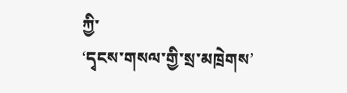ཀྱི་
‘དྭངས་གསལ་གྱི་སྲ་མཁྲེགས’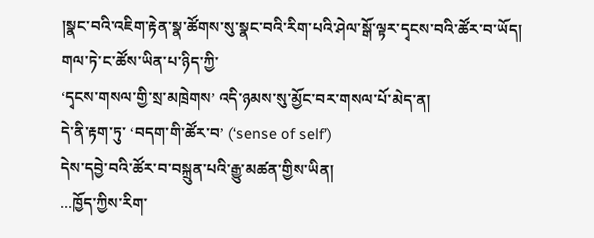།སྣང་བའི་འཇིག་རྟེན་སྣ་ཚོགས་སུ་སྣང་བའི་རིག་པའི་ཤེལ་སྒོ་ལྟར་དྭངས་བའི་ཚོར་བ་ཡོད།
གལ་ཏེ་ང་ཚོས་ཡིན་པ་ཉིད་ཀྱི་
‘དྭངས་གསལ་གྱི་སྲ་མཁྲེགས’ འདི་ཉམས་སུ་མྱོང་བར་གསལ་པོ་མེད་ན།
དེ་ནི་རྟག་ཏུ་ ‘བདག་གི་ཚོར་བ’ (‘sense of self’)
དེས་དབྱེ་བའི་ཚོར་བ་བསྐྲུན་པའི་རྒྱུ་མཚན་གྱིས་ཡིན།
...ཁྱོད་ཀྱིས་རིག་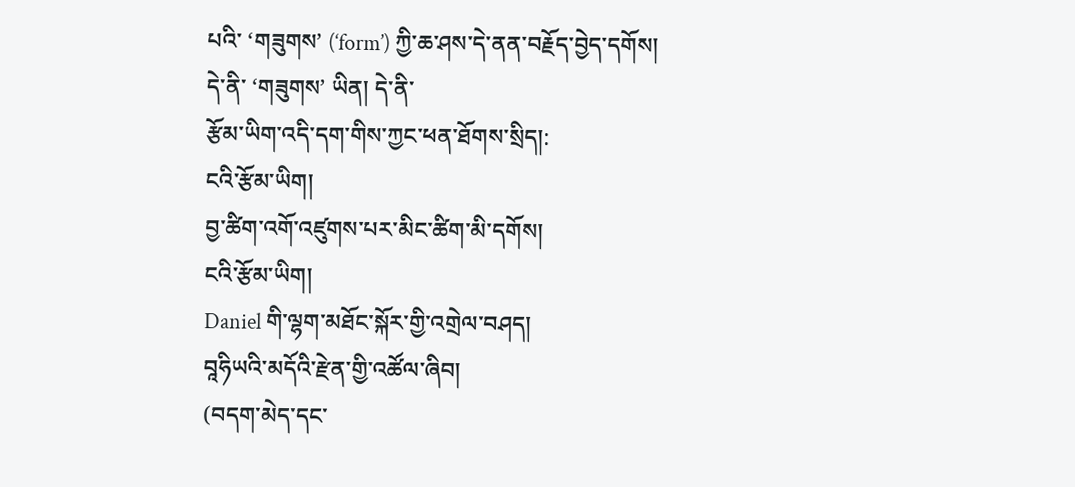པའི་ ‘གཟུགས’ (‘form’) ཀྱི་ཆ་ཤས་དེ་ནན་བརྗོད་བྱེད་དགོས།
དེ་ནི་ ‘གཟུགས’ ཡིན། དེ་ནི་
རྩོམ་ཡིག་འདི་དག་གིས་ཀྱང་ཕན་ཐོགས་སྲིད།:
ངའི་རྩོམ་ཡིག།
བྱ་ཚིག་འགོ་འཛུགས་པར་མིང་ཚིག་མི་དགོས།
ངའི་རྩོམ་ཡིག།
Daniel གི་ལྷག་མཐོང་སྐོར་གྱི་འགྲེལ་བཤད།
བཱཧིཡའི་མདོའི་རྫེན་གྱི་འཚོལ་ཞིབ།
(བདག་མེད་དང་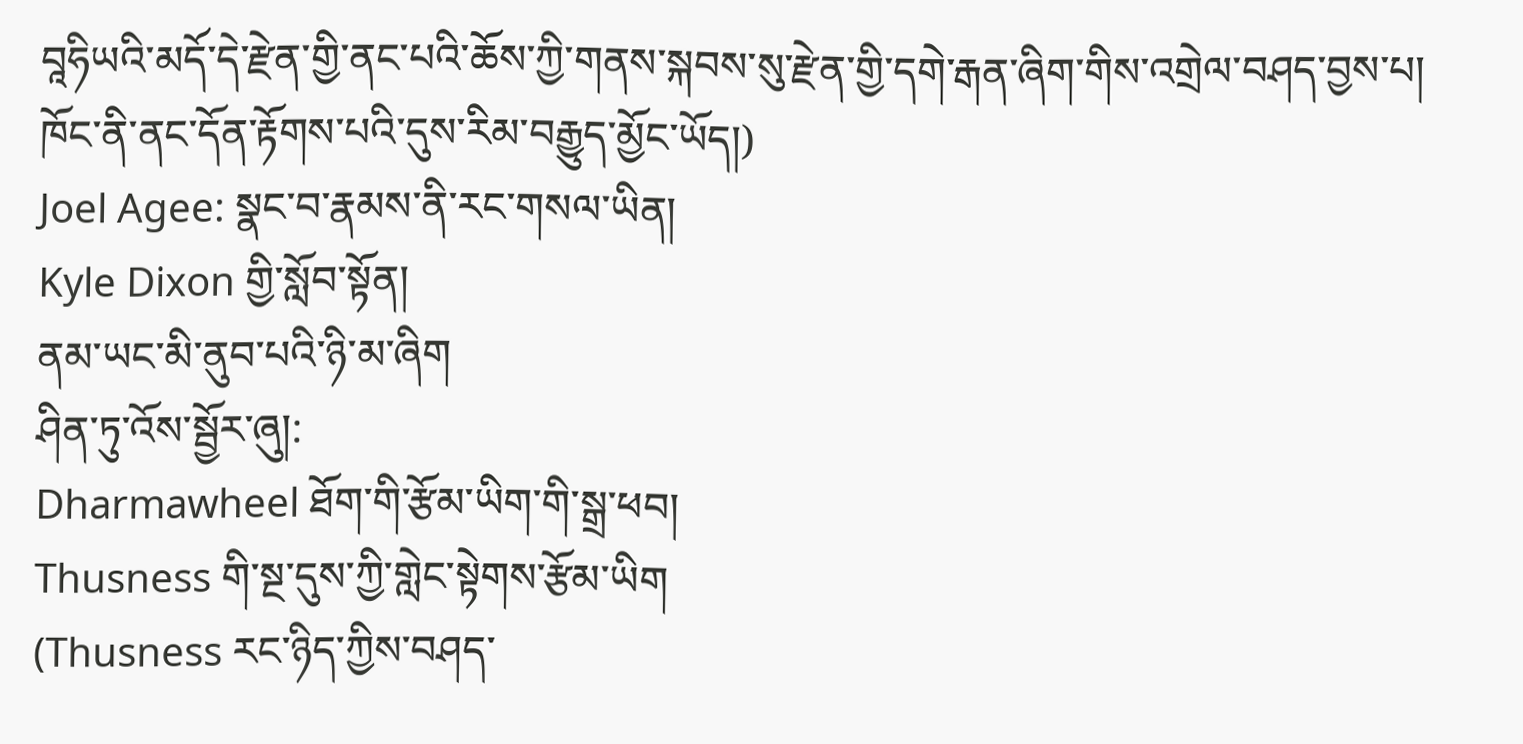བཱཧིཡའི་མདོ་དེ་རྫེན་གྱི་ནང་པའི་ཆོས་ཀྱི་གནས་སྐབས་སུ་རྫེན་གྱི་དགེ་རྒན་ཞིག་གིས་འགྲེལ་བཤད་བྱས་པ།
ཁོང་ནི་ནང་དོན་རྟོགས་པའི་དུས་རིམ་བརྒྱུད་མྱོང་ཡོད།)
Joel Agee: སྣང་བ་རྣམས་ནི་རང་གསལ་ཡིན།
Kyle Dixon གྱི་སློབ་སྟོན།
ནམ་ཡང་མི་ནུབ་པའི་ཉི་མ་ཞིག
ཤིན་ཏུ་འོས་སྦྱོར་ཞུ།:
Dharmawheel ཐོག་གི་རྩོམ་ཡིག་གི་སྒྲ་ཕབ།
Thusness གི་སྔ་དུས་ཀྱི་གླེང་སྟེགས་རྩོམ་ཡིག
(Thusness རང་ཉིད་ཀྱིས་བཤད་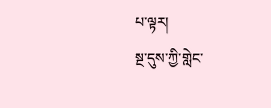པ་ལྟར།
སྔ་དུས་ཀྱི་གླེང་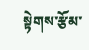སྟེགས་རྩོམ་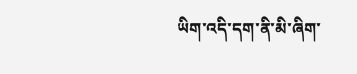ཡིག་འདི་དག་ནི་མི་ཞིག་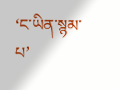‘ང་ཡིན་སྙམ་པ’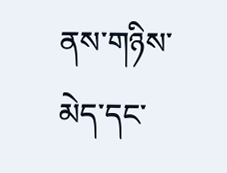ནས་གཉིས་མེད་དང་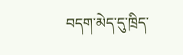བདག་མེད་དུ་ཁྲིད་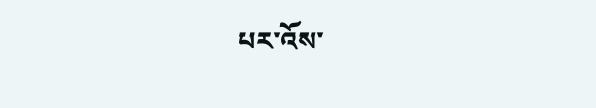པར་འོས་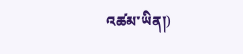འཚམ་ཡིན།)